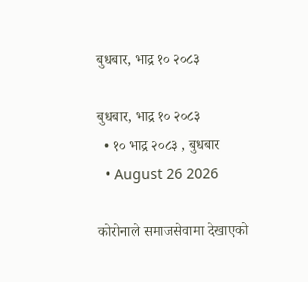बुधबार, भाद्र १० २०८३

बुधबार, भाद्र १० २०८३
  • १० भाद्र २०८३ , बुधबार
  • August 26 2026

कोरोनाले समाजसेवामा देखाएको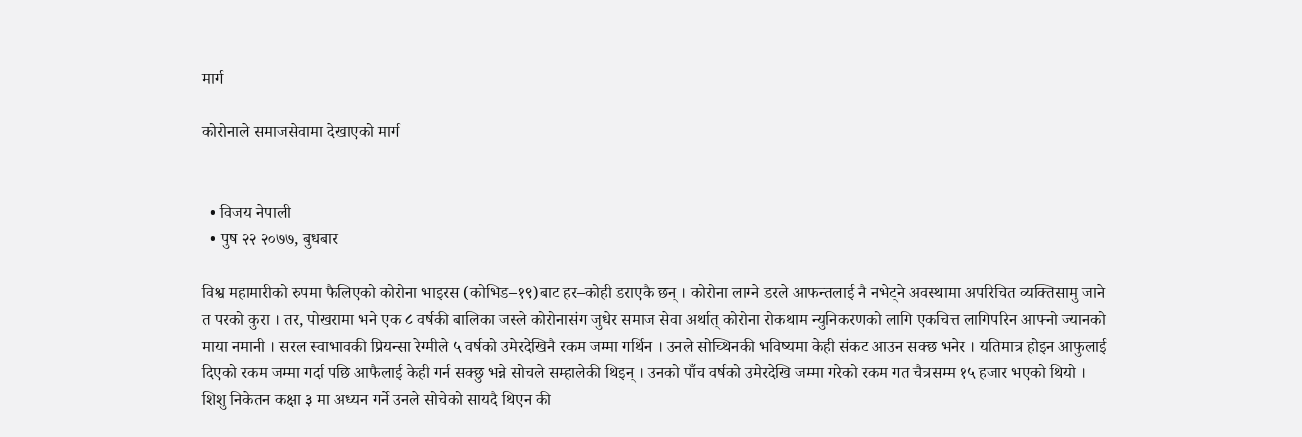मार्ग

कोरोनाले समाजसेवामा देखाएको मार्ग


  • विजय नेपाली
  • पुष २२ २०७७, बुधबार

विश्व महामारीको रुपमा फैलिएको कोरोना भाइरस (कोभिड–१९)बाट हर–कोही डराएकै छन् । कोरोना लाग्ने डरले आफन्तलाई नै नभेट्ने अवस्थामा अपरिचित व्यक्तिसामु जाने त परको कुरा । तर, पोखरामा भने एक ८ वर्षकी बालिका जस्ले कोरोनासंग जुधेर समाज सेवा अर्थात् कोरोना रोकथाम न्युनिकरणको लागि एकचित्त लागिपरिन आफ्नो ज्यानको माया नमानी । सरल स्वाभावकी प्रियन्सा रेग्मीले ५ वर्षको उमेरदेखिनै रकम जम्मा गर्थिन । उनले सोच्थिनकी भविष्यमा केही संकट आउन सक्छ भनेर । यतिमात्र होइन आफुलाई दिएको रकम जम्मा गर्दा पछि आफैलाई केही गर्न सक्छु भन्ने सोचले सम्हालेकी थिइन् । उनको पाँच वर्षको उमेरदेखि जम्मा गरेको रकम गत चैत्रसम्म १५ हजार भएको थियो । शिशु निकेतन कक्षा ३ मा अध्यन गर्ने उनले सोचेको सायदै थिएन की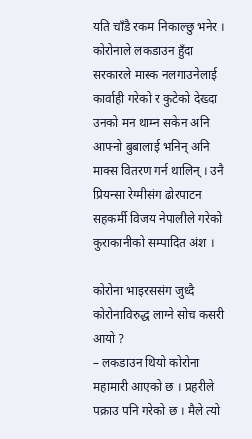यति चाँडै रकम निकाल्छु भनेर । कोरोनाले लकडाउन हुँदा सरकारले मास्क नलगाउनेलाई कार्वाही गरेको र कुटेको देख्दा उनको मन थाम्न सकेन अनि आफ्नो बुबालाई भनिन् अनि माक्स वितरण गर्न थालिन् । उनै प्रियन्सा रेग्मीसंग ढोरपाटन सहकर्मी विजय नेपालीले गरेको कुराकानीको सम्पादित अंश ।

कोरोना भाइरससंग जुध्दै कोरोनाविरुद्ध लाग्ने सोच कसरी आयो ?
– लकडाउन थियो कोरोना महामारी आएको छ । प्रहरीले पक्राउ पनि गरेको छ । मैले त्यो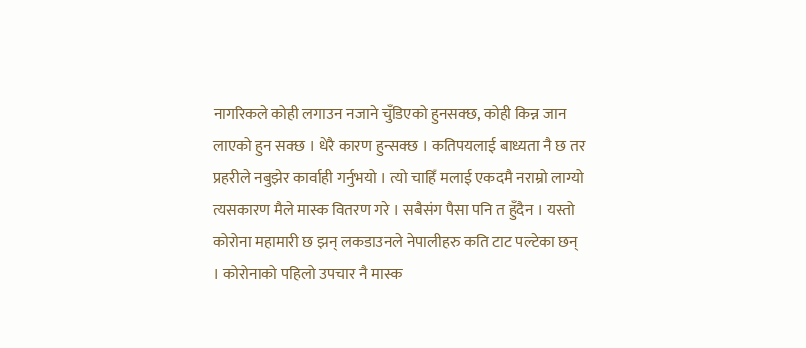नागरिकले कोही लगाउन नजाने चुँडिएको हुनसक्छ, कोही किन्न जान लाएको हुन सक्छ । धेरै कारण हुन्सक्छ । कतिपयलाई बाध्यता नै छ तर प्रहरीले नबुझेर कार्वाही गर्नुभयो । त्यो चाहिँ मलाई एकदमै नराम्रो लाग्यो त्यसकारण मैले मास्क वितरण गरे । सबैसंग पैसा पनि त हुँदैन । यस्तो कोरोना महामारी छ झन् लकडाउनले नेपालीहरु कति टाट पल्टेका छन् । कोरोनाको पहिलो उपचार नै मास्क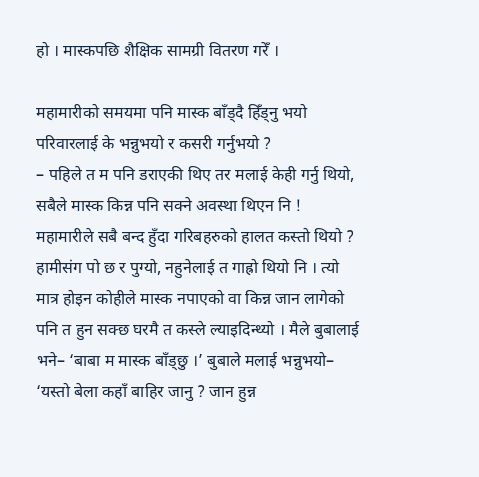हो । मास्कपछि शैक्षिक सामग्री वितरण गरेँ ।

महामारीको समयमा पनि मास्क बाँड्दै हिँड्नु भयो परिवारलाई के भन्नुभयो र कसरी गर्नुभयो ?
– पहिले त म पनि डराएकी थिए तर मलाई केही गर्नु थियो, सबैले मास्क किन्न पनि सक्ने अवस्था थिएन नि ! महामारीले सबै बन्द हुँदा गरिबहरुको हालत कस्तो थियो ? हामीसंग पो छ र पुग्यो, नहुनेलाई त गाह्रो थियो नि । त्यो मात्र होइन कोहीले मास्क नपाएको वा किन्न जान लागेको पनि त हुन सक्छ घरमै त कस्ले ल्याइदिन्थ्यो । मैले बुबालाई भने– ‘बाबा म मास्क बाँड्छु ।’ बुबाले मलाई भन्नुभयो– ‘यस्तो बेला कहाँ बाहिर जानु ? जान हुन्न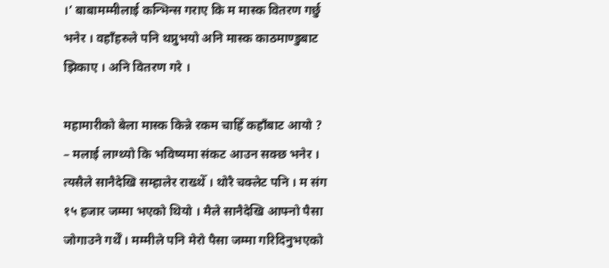।’ बाबामम्मीलाई कन्भिन्स गराए कि म मास्क वितरण गर्छु भनेर । वहाँहरुले पनि थप्नुभयो अनि मास्क काठमाण्डुबाट झिकाए । अनि वितरण गरे ।

महामारीको बेला मास्क किन्ने रकम चाहिँ कहाँबाट आयो ?
– मलाई लाग्थ्यो कि भविष्यमा संकट आउन सक्छ भनेर । त्यसैले सानैदेखि सम्हालेर राख्थेँ । थोरै चक्लेट पनि । म संग १५ हजार जम्मा भएको थियो । मैले सानैदेखि आफ्नो पैसा जोगाउने गर्थेँ । मम्मीले पनि मेरो पैसा जम्मा गरिदिनुभएको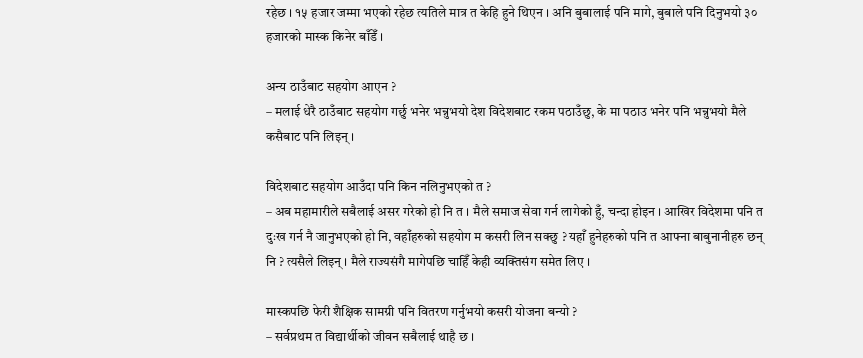रहेछ । १५ हजार जम्मा भएको रहेछ त्यतिले मात्र त केहि हुने थिएन । अनि बुबालाई पनि मागे, बुबाले पनि दिनुभयो ३० हजारको मास्क किनेर बाँडेँ ।

अन्य ठाउँबाट सहयोग आएन ?
– मलाई धेरै ठाउँबाट सहयोग गर्छु भनेर भन्नुभयो देश विदेशबाट रकम पठाउँछु, के मा पठाउ भनेर पनि भन्नुभयो मैले कसैबाट पनि लिइन् ।

विदेशबाट सहयोग आउँदा पनि किन नलिनुभएको त ?
– अब महामारीले सबैलाई असर गरेको हो नि त । मैले समाज सेवा गर्न लागेको हुँ, चन्दा होइन । आखिर विदेशमा पनि त दुःख गर्न नै जानुभएको हो नि, वहाँहरुको सहयोग म कसरी लिन सक्छु ? यहाँ हुनेहरुको पनि त आफ्ना बाबुनानीहरु छन् नि ? त्यसैले लिइन् । मैले राज्यसंगै मागेपछि चाहिँ केही व्यक्तिसंग समेत लिए ।

मास्कपछि फेरी शैक्षिक सामग्री पनि वितरण गर्नुभयो कसरी योजना बन्यो ?
– सर्वप्रथम त विद्यार्थीको जीवन सबैलाई थाहै छ ।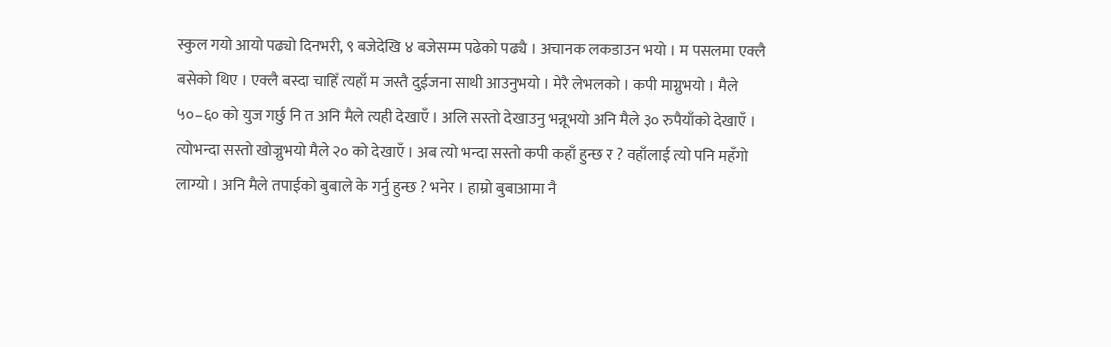स्कुल गयो आयो पढ्यो दिनभरी, ९ बजेदेखि ४ बजेसम्म पढेको पढ्यै । अचानक लकडाउन भयो । म पसलमा एक्लै बसेको थिए । एक्लै बस्दा चाहिँ त्यहाँ म जस्तै दुईजना साथी आउनुभयो । मेरै लेभलको । कपी माग्नुभयो । मैले ५०–६० को युज गर्छु नि त अनि मैले त्यही देखाएँ । अलि सस्तो देखाउनु भन्नूभयो अनि मैले ३० रुपैयाँको देखाएँ । त्योभन्दा सस्तो खोज्नुभयो मैले २० को देखाएँ । अब त्यो भन्दा सस्तो कपी कहाँ हुन्छ र ? वहाँलाई त्यो पनि महँगो लाग्यो । अनि मैले तपाईको बुबाले के गर्नु हुन्छ ? भनेर । हाम्रो बुबाआमा नै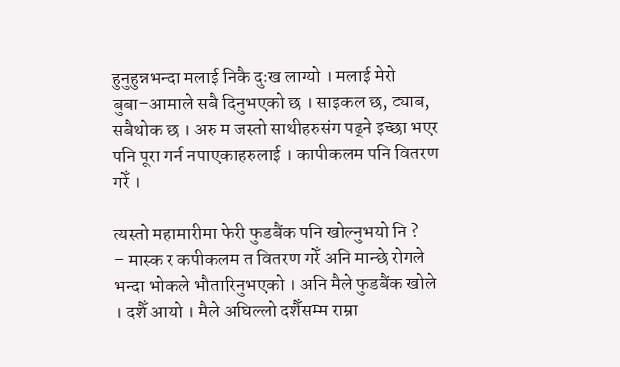हुनुहुन्नभन्दा मलाई निकै दुःख लाग्यो । मलाई मेरो बुबा–आमाले सबै दिनुभएको छ । साइकल छ, ट्याब, सबैथोक छ । अरु म जस्तो साथीहरुसंग पढ्ने इच्छा भएर पनि पूरा गर्न नपाएकाहरुलाई । कापीकलम पनि वितरण गरेँ ।

त्यस्तो महामारीमा फेरी फुडबैंक पनि खोल्नुभयो नि ?
– मास्क र कपीकलम त वितरण गरेँ अनि मान्छे रोगले भन्दा भोकले भौतारिनुभएको । अनि मैले फुडबैंक खोले । दशैँ आयो । मैले अघिल्लो दशैँसम्म राम्रा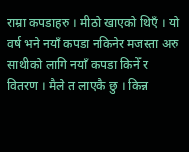राम्रा कपडाहरु । मीठो खाएको थिएँ । यो वर्ष भने नयाँ कपडा नकिनेर मजस्ता अरु साथीको लागि नयाँ कपडा किनेँ र वितरण । मैले त लाएकै छु । किन्न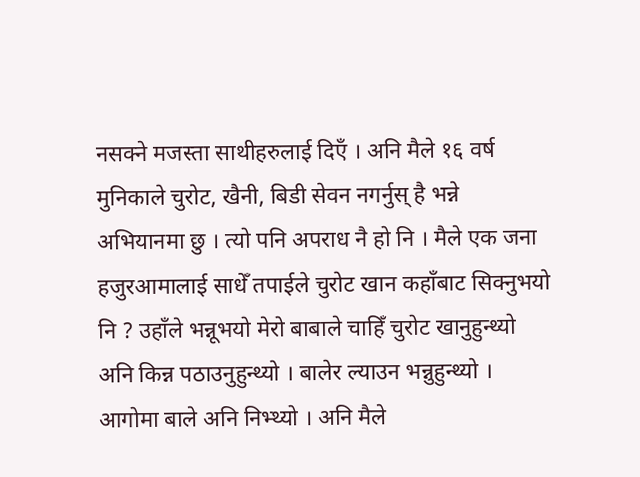नसक्ने मजस्ता साथीहरुलाई दिएँ । अनि मैले १६ वर्ष मुनिकाले चुरोट, खैनी, बिडी सेवन नगर्नुस् है भन्ने अभियानमा छु । त्यो पनि अपराध नै हो नि । मैले एक जना हजुरआमालाई साधेँ तपाईले चुरोट खान कहाँबाट सिक्नुभयो नि ? उहाँले भन्नूभयो मेरो बाबाले चाहिँ चुरोट खानुहुन्थ्यो अनि किन्न पठाउनुहुन्थ्यो । बालेर ल्याउन भन्नुहुन्थ्यो । आगोमा बाले अनि निभ्थ्यो । अनि मैले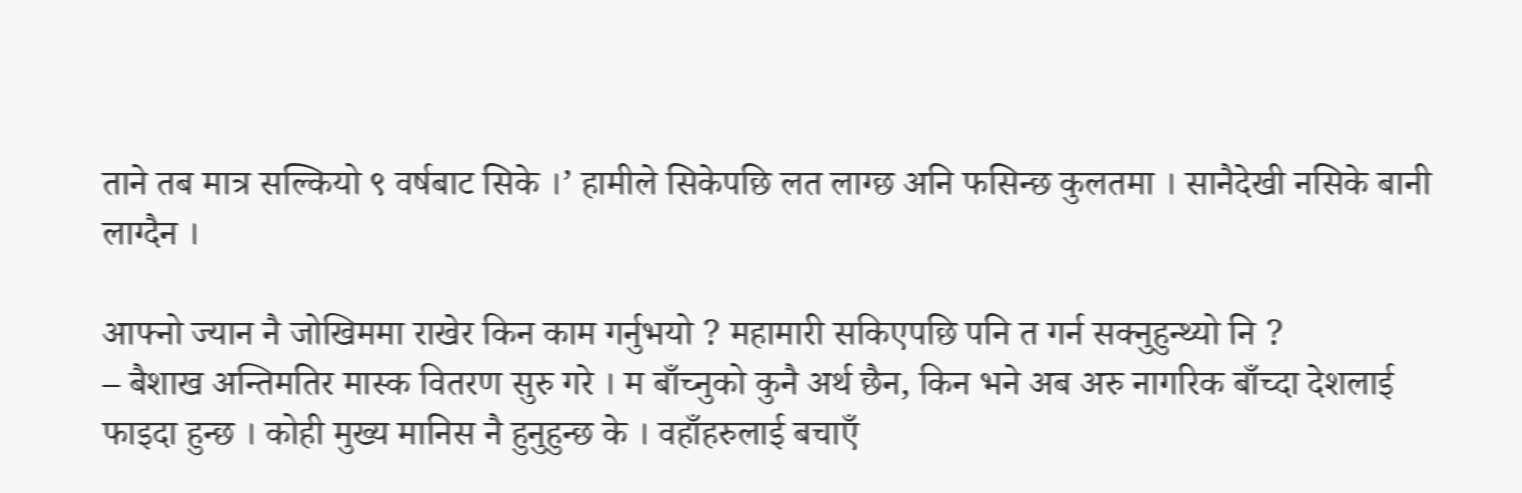ताने तब मात्र सल्कियो ९ वर्षबाट सिके ।’ हामीले सिकेपछि लत लाग्छ अनि फसिन्छ कुलतमा । सानैदेखी नसिके बानी लाग्दैन ।

आफ्नो ज्यान नै जोखिममा राखेर किन काम गर्नुभयो ? महामारी सकिएपछि पनि त गर्न सक्नुहुन्थ्यो नि ?
– बैशाख अन्तिमतिर मास्क वितरण सुरु गरे । म बाँच्नुको कुनै अर्थ छैन, किन भने अब अरु नागरिक बाँच्दा देशलाई फाइदा हुन्छ । कोही मुख्य मानिस नै हुनुहुन्छ के । वहाँहरुलाई बचाएँ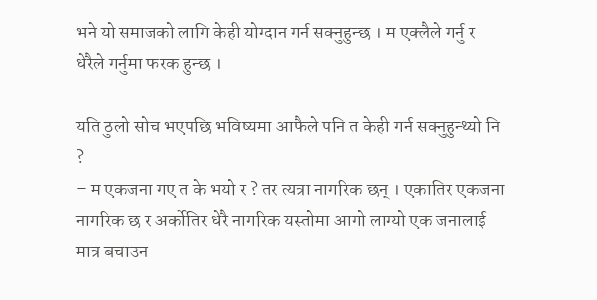भने यो समाजको लागि केही योग्दान गर्न सक्नुहुन्छ । म एक्लैले गर्नु र धेरैले गर्नुमा फरक हुन्छ ।

यति ठुलो सोच भएपछि भविष्यमा आफैले पनि त केही गर्न सक्नुहुन्थ्यो नि ?
– म एकजना गए त के भयो र ? तर त्यत्रा नागरिक छन् । एकातिर एकजना नागरिक छ र अर्कोतिर धेरै नागरिक यस्तोमा आगो लाग्यो एक जनालाई मात्र बचाउन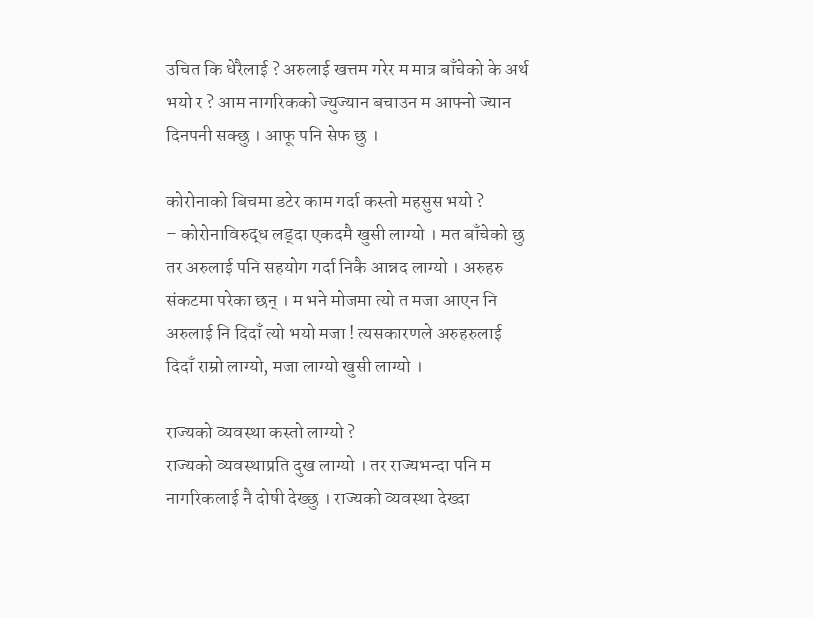उचित कि धेरैलाई ? अरुलाई खत्तम गरेर म मात्र बाँचेको के अर्थ भयो र ? आम नागरिकको ज्युज्यान बचाउन म आफ्नो ज्यान दिनपनी सक्छु । आफू पनि सेफ छु ।

कोरोनाको बिचमा डटेर काम गर्दा कस्तो महसुस भयो ?
– कोरोनाविरुद्ध लड्दा एकदमै खुसी लाग्यो । मत बाँचेको छु तर अरुलाई पनि सहयोग गर्दा निकै आन्नद लाग्यो । अरुहरु संकटमा परेका छन् । म भने मोजमा त्यो त मजा आएन नि अरुलाई नि दिदाँ त्यो भयो मजा ! त्यसकारणले अरुहरुलाई दिदाँ राम्रो लाग्यो, मजा लाग्यो खुसी लाग्यो ।

राज्यको व्यवस्था कस्तो लाग्यो ?
राज्यको व्यवस्थाप्रति दुख लाग्यो । तर राज्यभन्दा पनि म नागरिकलाई नै दोषी देख्छु । राज्यको व्यवस्था देख्दा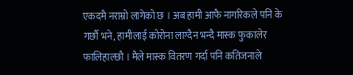एकदमै नराम्रो लागेको छ । अब हामी आफै नागरिकले पनि के गर्छौ भने, हामीलाई कोरोना लाग्दैन भन्दै मास्क फुकालेर फालिहाल्छौ । मैले मास्क वितरण गर्दा पनि कतिजनाले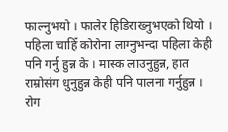फाल्नुभयो । फालेर हिडिराख्नुभएको थियो । पहिला चाहिँ कोरोना लाग्नुभन्दा पहिला केही पनि गर्नु हुन्न के । मास्क लाउनुहुन्न, हात राम्रोसंग धुनुहुन्न केही पनि पालना गर्नुहुन्न । रोग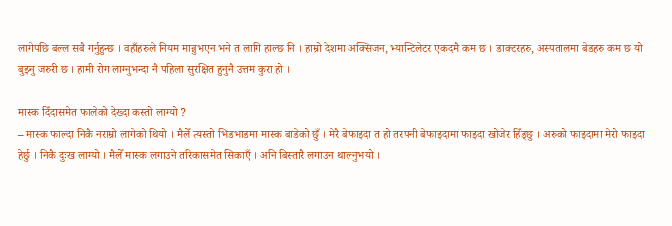लागेपछि बल्ल सबै गर्नुहुन्छ । वहाँहरुले नियम मान्नुभएन भने त लागि हाल्छ नि । हाम्रो देशमा अक्सिजन, भ्यान्टिलेटर एकदमै कम छ । डाक्टरहरु, अस्पतालमा बेडहरु कम छ यो बुझ्नु जरुरी छ । हामी रोग लाग्नुभन्दा नै पहिला सुरक्षित हुनुनै उत्तम कुरा हो ।

मास्क दिँदासमेत फालेको देख्दा कस्तो लाग्यो ?
– मास्क फाल्दा निकै नराम्रो लागेको थियो । मैलेँ त्यस्तो भिडभाडमा मास्क बाडेको छुँ । मेरै बेफाइदा त हो तरपनी बेफाइदामा फाइदा खोजेर हिँड्छु । अरुको फाइदामा मेरो फाइदा हेर्छु । निकै दुःख लाग्यो । मैलेँ मास्क लगाउने तरिकासमेत सिकाएँ । अनि बिस्तारै लगाउन थाल्नुभयो ।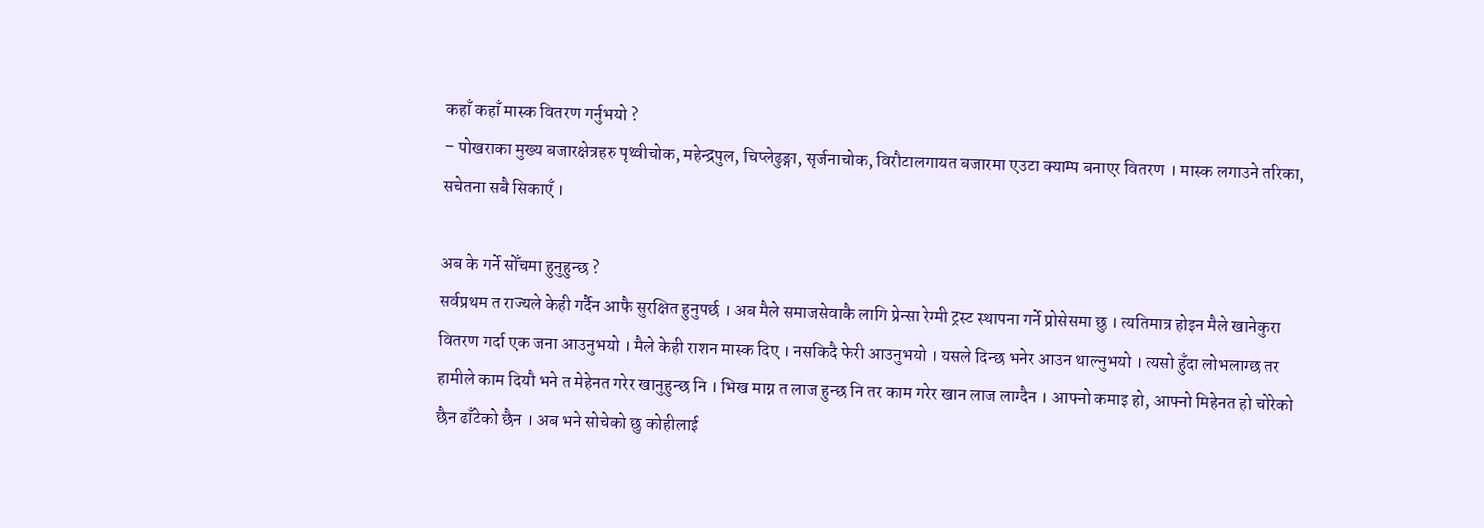कहाँ कहाँ मास्क वितरण गर्नुभयो ?
– पोखराका मुख्य बजारक्षेत्रहरु पृथ्वीचोक, महेन्द्रपुल, चिप्लेढुङ्गा, सृर्जनाचोक, विरौटालगायत बजारमा एउटा क्याम्प बनाएर वितरण । मास्क लगाउने तरिका, सचेतना सबै सिकाएँ ।

अब के गर्ने सोँचमा हुनुहुन्छ ?
सर्वप्रथम त राज्यले केही गर्दैन आफै सुरक्षित हुनुपर्छ । अब मैले समाजसेवाकै लागि प्रेन्सा रेग्मी ट्रस्ट स्थापना गर्ने प्रोसेसमा छु । त्यतिमात्र होइन मैले खानेकुरा वितरण गर्दा एक जना आउनुभयो । मैले केही राशन मास्क दिए । नसकिदै फेरी आउनुभयो । यसले दिन्छ भनेर आउन थाल्नुभयो । त्यसो हुँदा लोभलाग्छ तर हामीले काम दियौ भने त मेहेनत गरेर खानुहुन्छ नि । भिख माग्न त लाज हुन्छ नि तर काम गरेर खान लाज लाग्दैन । आफ्नो कमाइ हो, आफ्नो मिहेनत हो चोरेको छैन ढाँटेको छैन । अब भने सोचेको छु कोहीलाई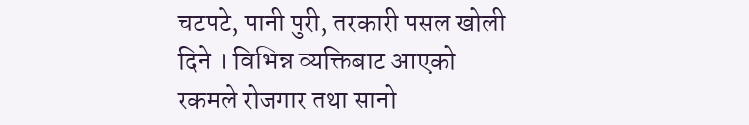चटपटे, पानी पुरी, तरकारी पसल खोली दिने । विभिन्न व्यक्तिबाट आएको रकमले रोजगार तथा सानो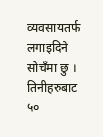व्यवसायतर्फ लगाइदिने सोचँमा छु । तिनीहरुबाट ५०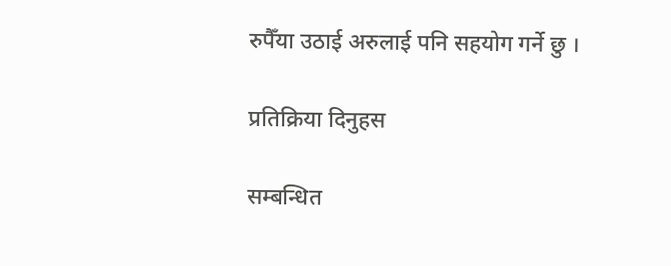रुपैँया उठाई अरुलाई पनि सहयोग गर्ने छु ।

प्रतिक्रिया दिनुहस

सम्बन्धित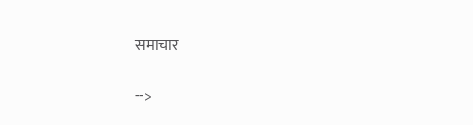समाचार

-->